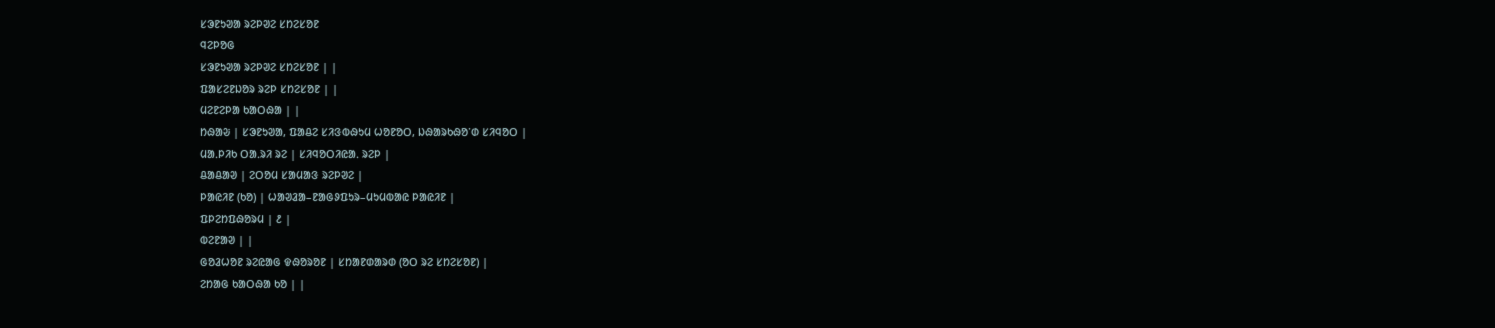ᱥᱳᱱᱩᱣᱟ ᱨᱮᱞᱣᱮ ᱥᱴᱮᱥᱚᱱ
ᱧᱮᱞᱚᱜ
ᱥᱳᱱᱩᱣᱟ ᱨᱮᱞᱣᱮ ᱥᱴᱮᱥᱚᱱ | |
ᱯᱟᱥᱮᱱᱡᱚᱨ ᱨᱮᱞ ᱥᱴᱮᱥᱚᱱ | |
ᱢᱮᱱᱮᱞᱟ ᱠᱟᱛᱷᱟ | |
ᱴᱷᱟᱶ | ᱥᱳᱱᱩᱣᱟ, ᱯᱟᱪᱮ ᱥᱤᱝᱵᱷᱩᱢ ᱦᱚᱱᱚᱛ, ᱡᱷᱟᱨᱠᱷᱚᱸᱰ ᱥᱤᱧᱚᱛ |
ᱢᱟᱹᱞᱤᱠ ᱛᱟᱹᱨᱤ ᱨᱮ | ᱥᱤᱧᱚᱛᱤᱭᱟᱹ ᱨᱮᱞ |
ᱪᱟᱪᱟᱣ | ᱮᱛᱚᱢ ᱥᱟᱢᱟᱝ ᱨᱮᱞᱣᱮ |
ᱞᱟᱭᱤᱱ (ᱠᱚ) | ᱦᱟᱣᱲᱟ–ᱱᱟᱜᱽᱯᱩᱨ–ᱢᱩᱢᱵᱟᱭ ᱞᱟᱭᱤᱱ |
ᱯᱞᱮᱴᱯᱷᱚᱨᱢ | ᱒ |
ᱵᱮᱱᱟᱣ | |
ᱜᱚᱲᱦᱚᱱ ᱨᱮᱭᱟᱜ ᱫᱷᱚᱨᱚᱱ | ᱥᱴᱟᱱᱰᱟᱨᱰ (ᱚᱛ ᱨᱮ ᱥᱴᱮᱥᱚᱱ) |
ᱮᱴᱟᱜ ᱠᱟᱛᱷᱟ ᱠᱚ | |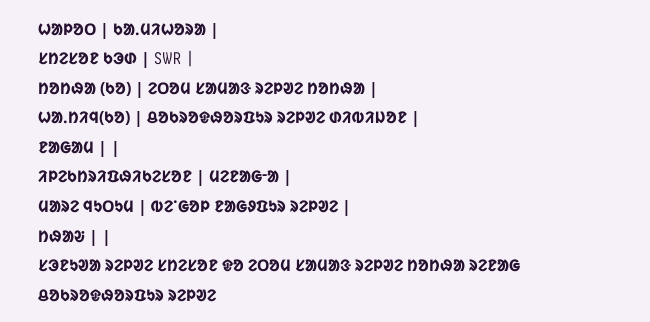ᱦᱟᱞᱚᱛ | ᱠᱟᱹᱢᱤᱦᱚᱨᱟ |
ᱥᱴᱮᱥᱚᱱ ᱠᱳᱰ | SWR |
ᱴᱚᱴᱷᱟ (ᱠᱚ) | ᱮᱛᱚᱢ ᱥᱟᱢᱟᱝ ᱨᱮᱞᱣᱮ ᱴᱚᱴᱷᱟ |
ᱦᱟᱹᱴᱤᱧ(ᱠᱚ) | ᱪᱚᱠᱨᱚᱫᱷᱚᱨᱯᱩᱨ ᱨᱮᱞᱣᱮ ᱰᱤᱵᱤᱡᱚᱱ |
ᱱᱟᱜᱟᱢ | |
ᱤᱞᱮᱠᱴᱨᱤᱯᱷᱤᱠᱮᱥᱚᱱ | ᱢᱮᱱᱟᱜᱼᱟ |
ᱢᱟᱨᱮ ᱧᱩᱛᱩᱢ | ᱵᱮᱸᱜᱚᱞ ᱱᱟᱜᱽᱯᱩᱨ ᱨᱮᱞᱣᱮ |
ᱴᱷᱟᱶ | |
ᱥᱳᱱᱩᱣᱟ ᱨᱮᱞᱣᱮ ᱥᱴᱮᱥᱚᱱ ᱫᱚ ᱮᱛᱚᱢ ᱥᱟᱢᱟᱝ ᱨᱮᱞᱣᱮ ᱴᱚᱴᱷᱟ ᱨᱮᱱᱟᱜ ᱪᱚᱠᱨᱚᱫᱷᱚᱨᱯᱩᱨ ᱨᱮᱞᱣᱮ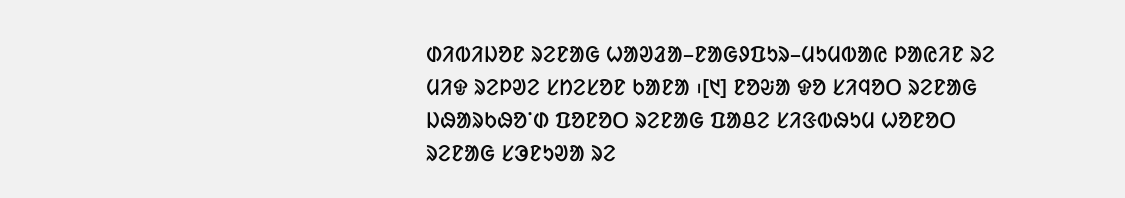ᱰᱤᱵᱤᱡᱚᱱ ᱨᱮᱱᱟᱜ ᱦᱟᱣᱲᱟ–ᱱᱟᱜᱽᱯᱩᱨ–ᱢᱩᱢᱵᱟᱭ ᱞᱟᱭᱤᱱ ᱨᱮ ᱢᱤᱫ ᱨᱮᱞᱣᱮ ᱥᱴᱮᱥᱚᱱ ᱠᱟᱱᱟ ᱾[᱑] ᱱᱚᱶᱟ ᱫᱚ ᱥᱤᱧᱚᱛ ᱨᱮᱱᱟᱜ ᱡᱷᱟᱨᱠᱷᱚᱸᱰ ᱯᱚᱱᱚᱛ ᱨᱮᱱᱟᱜ ᱯᱟᱪᱮ ᱥᱤᱝᱵᱷᱩᱢ ᱦᱚᱱᱚᱛ ᱨᱮᱱᱟᱜ ᱥᱳᱱᱩᱣᱟ ᱨᱮ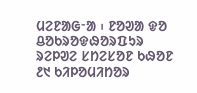ᱢᱮᱱᱟᱜᱼᱟ ᱾ ᱱᱚᱣᱟ ᱫᱚ ᱪᱚᱠᱨᱚᱫᱷᱚᱨᱯᱩᱨ ᱨᱮᱞᱣᱮ ᱥᱴᱮᱥᱚᱱ ᱠᱷᱚᱱ ᱒᱑ ᱠᱤᱞᱚᱢᱤᱴᱚᱨ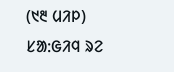(᱑᱓ ᱢᱤᱞ) ᱥᱟᱺᱜᱤᱧ ᱨᱮ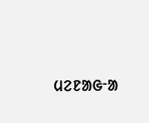ᱢᱮᱱᱟᱜᱼᱟ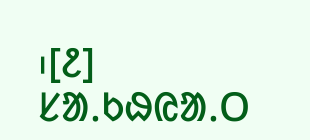᱾[᱒]
ᱥᱟᱹᱠᱷᱭᱟᱹᱛ